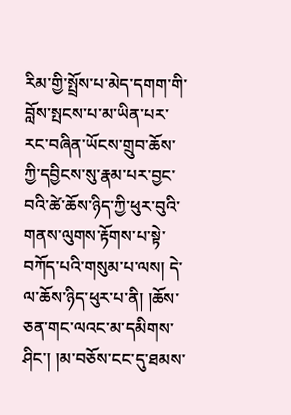རིམ་གྱི་སྤྲོས་པ་མེད་དགག་གི་བློས་སྤངས་པ་མ་ཡིན་པར་རང་བཞིན་ཡོངས་གྲུབ་ཆོས་ཀྱི་དབྱིངས་སུ་རྣམ་པར་བྱང་བའི་ཚེ་ཆོས་ཉིད་ཀྱི་ཕུར་བུའི་གནས་ལུགས་རྟོགས་པ་སྟེ་བཀོད་པའི་གསུམ་པ་ལས། དེ་ལ་ཆོས་ཉིད་ཕུར་པ་ནི། །ཆོས་ཅན་གང་ལའང་མ་དམིགས་ཤིང་། །མ་བཅོས་ངང་དུ་ཐམས་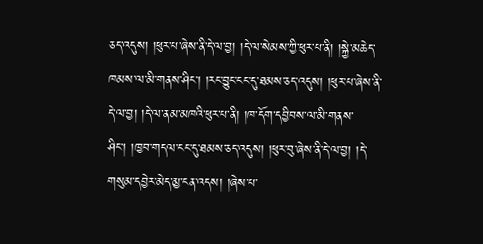ཅད་འདུས། །ཕུར་པ་ཞེས་ནི་དེ་ལ་བྱ། །དེ་ལ་སེམས་ཀྱི་ཕུར་པ་ནི། །སྐྱེ་མཆེད་ཁམས་ལ་མི་གནས་ཤིང་། །རང་བྱུང་ངང་དུ་ཐམས་ཅད་འདུས། །ཕུར་པ་ཞེས་ནི་དེ་ལ་བྱ། །དེ་ལ་ནམ་མཁའི་ཕུར་པ་ནི། །ཁ་དོག་དབྱིབས་ལ་མི་གནས་ཤིང་། །ཁྱབ་གདལ་ངང་དུ་ཐམས་ཅད་འདུས། །ཕུར་བུ་ཞེས་ནི་དེ་ལ་བྱ། །དེ་གསུམ་དབྱེར་མེད་མྱ་ངན་འདས། །ཞེས་པ་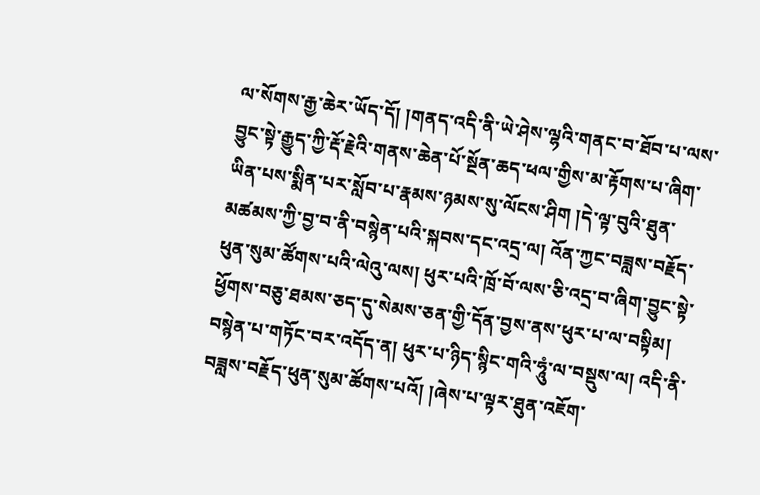ལ་སོགས་རྒྱ་ཆེར་ཡོད་དོ། །གནད་འདི་ནི་ཡེ་ཤེས་ལྷའི་གནང་བ་ཐོབ་པ་ལས་བྱུང་སྟེ་རྒྱུད་ཀྱི་རྡོ་རྗེའི་གནས་ཆེན་པོ་སྔོན་ཆད་ཕལ་གྱིས་མ་རྟོགས་པ་ཞིག་ཡིན་པས་སྨིན་པར་སློབ་པ་རྣམས་ཉམས་སུ་ལོངས་ཤིག །དེ་ལྟ་བུའི་ཐུན་མཚམས་ཀྱི་བྱ་བ་ནི་བསྙེན་པའི་སྐབས་དང་འདྲ་ལ། འོན་ཀྱང་བཟླས་བརྗོད་ཕུན་སུམ་ཚོགས་པའི་ལེའུ་ལས། ཕུར་པའི་ཁྲོ་བོ་ལས་ཅི་འདྲ་བ་ཞིག་བྱུང་སྟེ་ཕྱོགས་བཅུ་ཐམས་ཅད་དུ་སེམས་ཅན་གྱི་དོན་བྱས་ནས་ཕུར་པ་ལ་བསྟིམ། བསྙེན་པ་གཏོང་བར་འདོད་ན། ཕུར་པ་ཉིད་སྙིང་གའི་ཧཱུཾ་ལ་བསྡུས་ལ། འདི་ནི་བཟླས་བརྗོད་ཕུན་སུམ་ཚོགས་པའོ། །ཞེས་པ་ལྟར་ཐུན་འཇོག་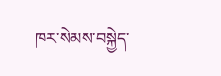ཁར་སེམས་བསྐྱེད་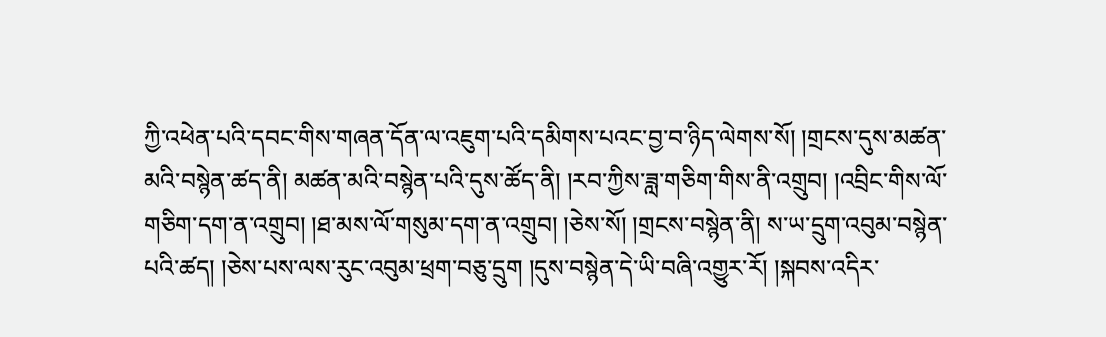ཀྱི་འཕེན་པའི་དབང་གིས་གཞན་དོན་ལ་འཇུག་པའི་དམིགས་པའང་བྱ་བ་ཉིད་ལེགས་སོ། །གྲངས་དུས་མཚན་མའི་བསྙེན་ཚད་ནི། མཚན་མའི་བསྙེན་པའི་དུས་ཚོད་ནི། །རབ་ཀྱིས་ཟླ་གཅིག་གིས་ནི་འགྲུབ། །འབྲིང་གིས་ལོ་གཅིག་དག་ན་འགྲུབ། །ཐ་མས་ལོ་གསུམ་དག་ན་འགྲུབ། །ཅེས་སོ། །གྲངས་བསྙེན་ནི། ས་ཡ་དྲུག་འབུམ་བསྙེན་པའི་ཚད། །ཅེས་པས་ལས་རུང་འབུམ་ཕྲག་བཅུ་དྲུག །དུས་བསྙེན་དེ་ཡི་བཞི་འགྱུར་རོ། །སྐབས་འདིར་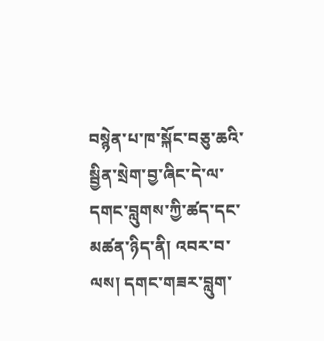བསྙེན་པ་ཁ་སྐོང་བཅུ་ཆའི་སྦྱིན་སྲེག་བྱ་ཞིང་དེ་ལ་དགང་བླུགས་ཀྱི་ཚད་དང་མཚན་ཉིད་ནི། འབར་བ་ལས། དགང་གཟར་བླུག་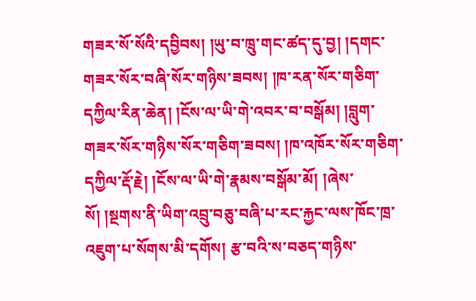གཟར་སོ་སོའི་དབྱིབས། །ཡུ་བ་ཁྲུ་གང་ཚད་དུ་བྱ། །དགང་གཟར་སོར་བཞི་སོར་གཉིས་ཟབས། །ཁ་རན་སོར་གཅིག་དཀྱིལ་རིན་ཆེན། །ངོས་ལ་ཡི་གེ་འབར་བ་བསྒོམ། །བླུག་གཟར་སོར་གཉིས་སོར་གཅིག་ཟབས། །ཁ་འཁོར་སོར་གཅིག་དཀྱིལ་རྡོ་རྗེ། །ངོས་ལ་ཡི་གེ་རྣམས་བསྒོམ་མོ། །ཞེས་སོ། །སྔགས་ནི་ཡིག་འབྲུ་བཅུ་བཞི་པ་རང་རྐྱང་ལས་ཁོང་ཁྲ་འཇུག་པ་སོགས་མི་དགོས། རྩ་བའི་ས་བཅད་གཉིས་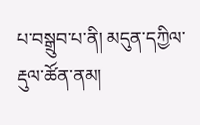པ་བསྒྲུབ་པ་ནི། མདུན་དཀྱིལ་རྡུལ་ཚོན་ནམ།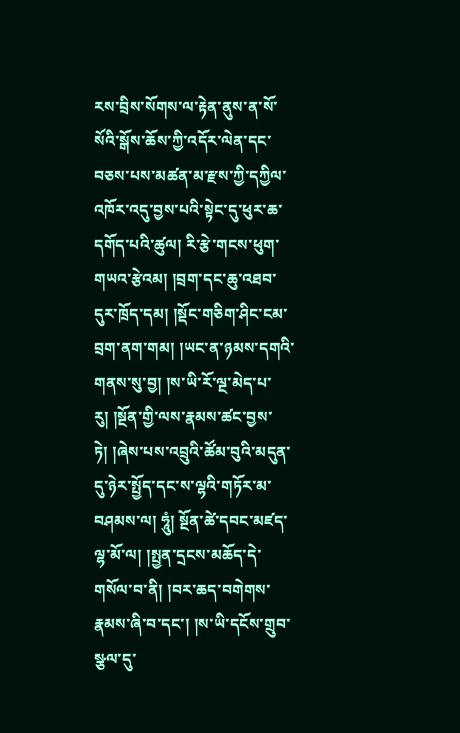རས་བྲིས་སོགས་ལ་རྟེན་ནུས་ན་སོ་སོའི་སྒོས་ཆོས་ཀྱི་འདོར་ལེན་དང་བཅས་པས་མཚན་མ་རྫས་ཀྱི་དཀྱིལ་འཁོར་འདུ་བྱས་པའི་སྟེང་དུ་ཕུར་ཆ་དགོད་པའི་ཚུལ། རི་རྩེ་གངས་ཕུག་གཡའ་རྩེའམ། །བྲག་དང་ཆུ་འཐབ་དུར་ཁྲོད་དམ། །སྡོང་གཅིག་ཤིང་ངམ་བྲག་ནག་གམ། །ཡང་ན་ཉམས་དགའི་གནས་སུ་བྱ། །ས་ཡི་རོ་ལྔ་མེད་པ་རུ། །སྔོན་གྱི་ལས་རྣམས་ཚང་བྱས་ཏེ། །ཞེས་པས་འབྲུའི་ཚོམ་བུའི་མདུན་དུ་ཉེར་སྤྱོད་དང་ས་ལྷའི་གཏོར་མ་བཤམས་ལ། ཧཱུཾ། སྔོན་ཚེ་དབང་མཛད་ལྷ་མོ་ལ། །སྤྱན་དྲངས་མཆོད་དེ་གསོལ་བ་ནི། །བར་ཆད་བགེགས་རྣམས་ཞི་བ་དང་། །ས་ཡི་དངོས་གྲུབ་སྩལ་དུ་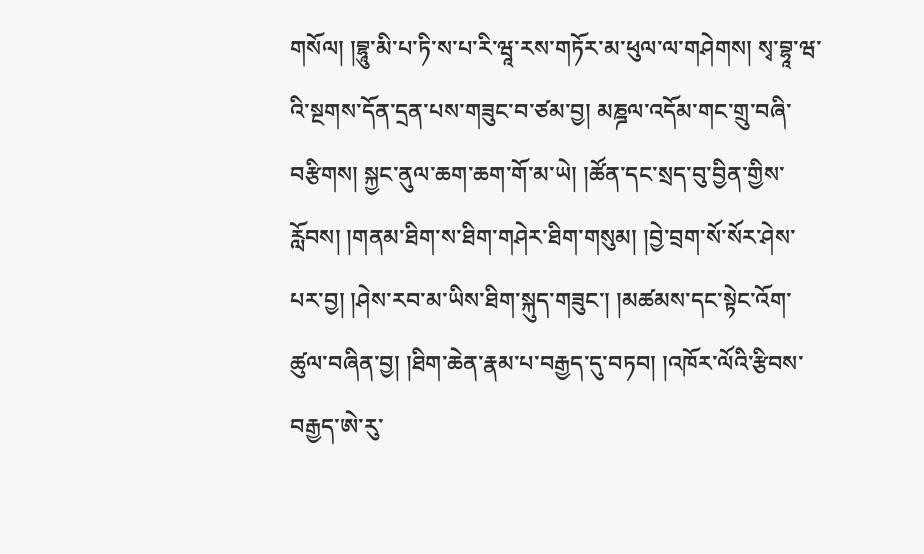གསོལ། །བྷཱུ་མི་པ་ཏི་ས་པ་རི་ཝཱ་རས་གཏོར་མ་ཕུལ་ལ་གཤེགས། སྭ་བྷཱ་ཝ་འི་སྔགས་དོན་དྲན་པས་གཟུང་བ་ཙམ་བྱ། མཎྜལ་འདོམ་གང་གྲུ་བཞི་བརྩིགས། སྐྱང་ནུལ་ཆག་ཆག་གོ་མ་ཡེ། །ཚོན་དང་སྲད་བུ་བྱིན་གྱིས་རློབས། །གནམ་ཐིག་ས་ཐིག་གཤེར་ཐིག་གསུམ། །བྱེ་བྲག་སོ་སོར་ཤེས་པར་བྱ། །ཤེས་རབ་མ་ཡིས་ཐིག་སྐུད་གཟུང་། །མཚམས་དང་སྟེང་འོག་ཚུལ་བཞིན་བྱ། །ཐིག་ཆེན་རྣམ་པ་བརྒྱད་དུ་བཏབ། །འཁོར་ལོའི་རྩིབས་བརྒྱད་ཨེ་རུ་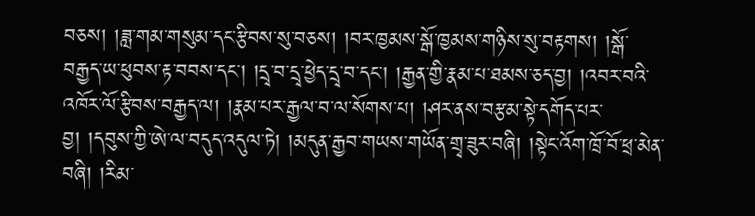བཅས། །ཟླ་གམ་གསུམ་དང་རྩིབས་སུ་བཅས། །བར་ཁྱམས་སྒོ་ཁྱམས་གཉིས་སུ་བརྟགས། །སྒོ་བརྒྱད་ཡ་ཕུབས་རྟ་བབས་དང་། །དྲྭ་བ་དྲྭ་ཕྱེད་དྲྭ་བ་དང་། །རྒྱན་གྱི་རྣམ་པ་ཐམས་ཅད་བྱ། །འབར་བའི་འཁོར་ལོ་རྩིབས་བརྒྱད་ལ། །རྣམ་པར་རྒྱལ་བ་ལ་སོགས་པ། །ཤར་ནས་བརྩམ་སྟེ་དགོད་པར་བྱ། །དབུས་ཀྱི་ཨེ་ལ་བདུད་འདུལ་ཏེ། །མདུན་རྒྱབ་གཡས་གཡོན་གྲྭ་ཟུར་བཞི། །སྟེང་འོག་ཁྲོ་བོ་ཕྲ་མེན་བཞི། །རིམ་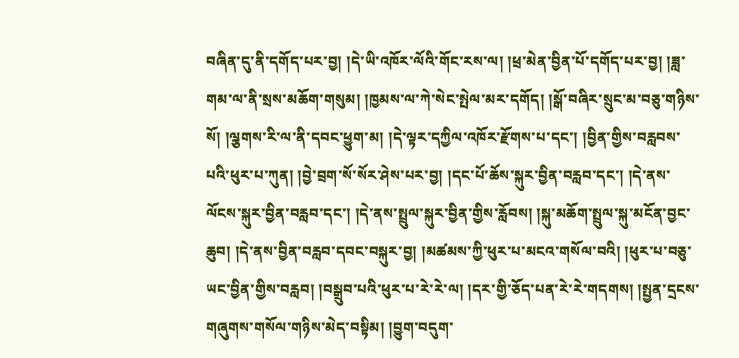བཞིན་དུ་ནི་དགོད་པར་བྱ། །དེ་ཡི་འཁོར་ལོའི་གོང་རས་ལ། །ཕྲ་མེན་བྱིན་པོ་དགོད་པར་བྱ། །ཟླ་གམ་ལ་ནི་སྲས་མཆོག་གསུམ། །ཁྱམས་ལ་ཀེ་སེང་སྤེལ་མར་དགོད། །སྒོ་བཞིར་སྲུང་མ་བཅུ་གཉིས་སོ། །ལྕགས་རི་ལ་ནི་དབང་ཕྱུག་མ། །དེ་ལྟར་དཀྱིལ་འཁོར་རྫོགས་པ་དང་། །བྱིན་གྱིས་བརླབས་པའི་ཕུར་པ་ཀུན། །བྱེ་བྲག་སོ་སོར་ཤེས་པར་བྱ། །དང་པོ་ཆོས་སྐུར་བྱིན་བརླབ་དང་། །དེ་ནས་ལོངས་སྐུར་བྱིན་བརླབ་དང་། །དེ་ནས་སྤྲུལ་སྐུར་བྱིན་གྱིས་རློབས། །སྐུ་མཆོག་སྤྲུལ་སྐུ་མངོན་བྱང་ཆུབ། །དེ་ནས་བྱིན་བརླབ་དབང་བསྐུར་བྱ། །མཚམས་ཀྱི་ཕུར་པ་མངའ་གསོལ་བའི། །ཕུར་པ་བཅུ་ཡང་བྱིན་གྱིས་བརླབ། །བསྒྲུབ་པའི་ཕུར་པ་རེ་རེ་ལ། །དར་གྱི་ཅོད་པན་རེ་རེ་གདགས། །སྤྱན་དྲངས་གཞུགས་གསོལ་གཉིས་མེད་བསྟིམ། །བྱུག་བདུག་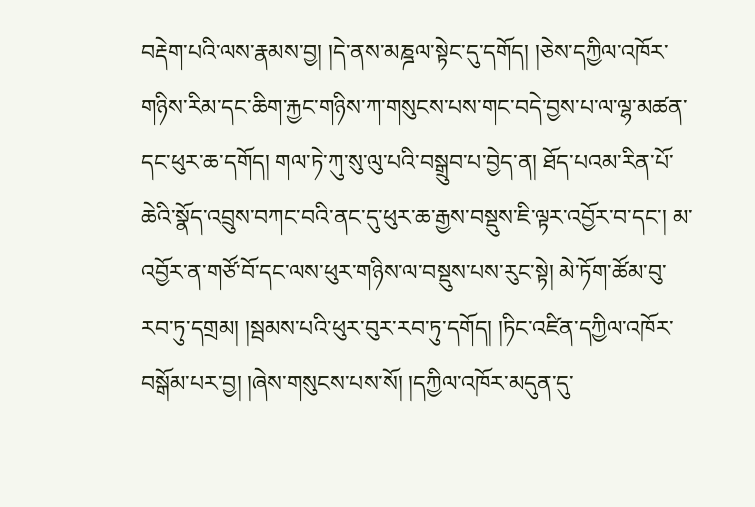བརྡེག་པའི་ལས་རྣམས་བྱ། །དེ་ནས་མཎྜལ་སྟེང་དུ་དགོད། །ཅེས་དཀྱིལ་འཁོར་གཉིས་རིམ་དང་ཆིག་རྐྱང་གཉིས་ཀ་གསུངས་པས་གང་བདེ་བྱས་པ་ལ་ལྷ་མཚན་དང་ཕུར་ཆ་དགོད། གལ་ཏེ་ཀུ་སུ་ལུ་པའི་བསྒྲུབ་པ་བྱེད་ན། ཐོད་པའམ་རིན་པོ་ཆེའི་སྣོད་འབྲུས་བཀང་བའི་ནང་དུ་ཕུར་ཆ་རྒྱས་བསྡུས་ཇི་ལྟར་འབྱོར་བ་དང་། མ་འབྱོར་ན་གཙོ་བོ་དང་ལས་ཕུར་གཉིས་ལ་བསྡུས་པས་རུང་སྟེ། མེ་ཏོག་ཚོམ་བུ་རབ་ཏུ་དགྲམ། །སྦམས་པའི་ཕུར་བུར་རབ་ཏུ་དགོད། །ཏིང་འཛིན་དཀྱིལ་འཁོར་བསྒོམ་པར་བྱ། །ཞེས་གསུངས་པས་སོ། །དཀྱིལ་འཁོར་མདུན་དུ་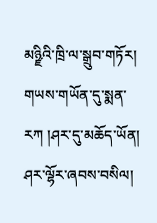མཉྫིའི་ཁྲི་ལ་སྒྲུབ་གཏོར། གཡས་གཡོན་དུ་སྨན་རཀ །ཤར་དུ་མཆོད་ཡོན། ཤར་ལྷོར་ཞབས་བསིལ།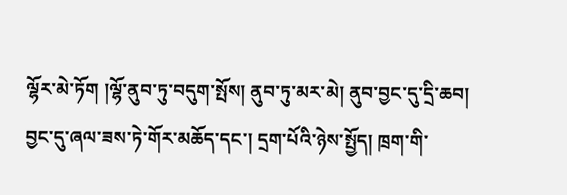ལྷོར་མེ་ཏོག །ལྷོ་ནུབ་ཏུ་བདུག་སྤོས། ནུབ་ཏུ་མར་མེ། ནུབ་བྱང་དུ་དྲི་ཆབ། བྱང་དུ་ཞལ་ཟས་ཏེ་གོར་མཆོད་དང་། དྲག་པོའི་ཉེས་སྤྱོད། ཁྲག་གི་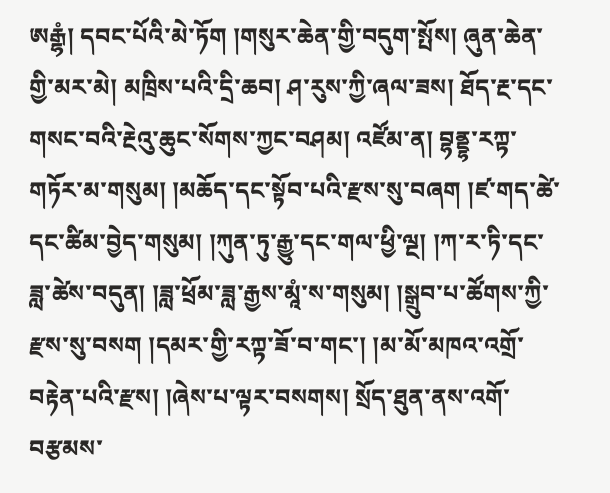ཨརྒྷཾ། དབང་པོའི་མེ་ཏོག །གསུར་ཆེན་གྱི་བདུག་སྤོས། ཞུན་ཆེན་གྱི་མར་མེ། མཁྲིས་པའི་དྲི་ཆབ། ཤ་རུས་ཀྱི་ཞལ་ཟས། ཐོད་རྔ་དང་གསང་བའི་རྔེའུ་ཆུང་སོགས་ཀྱང་བཤམ། འཛོམ་ན། བྷནྡྷ་རཀྟ་གཏོར་མ་གསུམ། །མཆོད་དང་སྟོབ་པའི་རྫས་སུ་བཞག །ཛ་གད་ཚེ་དང་ཚིམ་བྱེད་གསུམ། །ཀུན་ཏུ་རྒྱུ་དང་གལ་ཕྱི་ལྔ། །ཀ་ར་ཏི་དང་ཟླ་ཚེས་བདུན། །ཟླ་ཕྲོམ་ཟླ་རྒྱས་མཱཾ་ས་གསུམ། །སྒྲུབ་པ་ཚོགས་ཀྱི་རྫས་སུ་བསག །དམར་གྱི་རཀྟ་ཟོ་བ་གང་། །མ་མོ་མཁའ་འགྲོ་བརྟེན་པའི་རྫས། །ཞེས་པ་ལྟར་བསགས། སྲོད་ཐུན་ནས་འགོ་བརྩམས་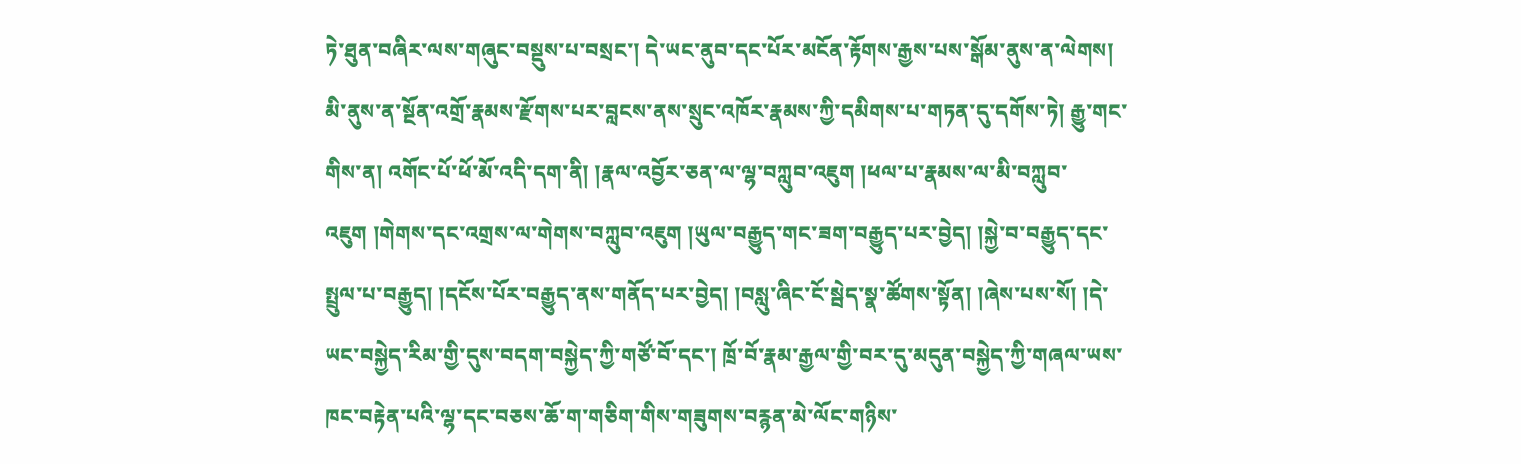ཏེ་ཐུན་བཞིར་ལས་གཞུང་བསྡུས་པ་བསྲང་། དེ་ཡང་ནུབ་དང་པོར་མངོན་རྟོགས་རྒྱས་པས་སྒོམ་ནུས་ན་ལེགས། མི་ནུས་ན་སྔོན་འགྲོ་རྣམས་རྫོགས་པར་བླངས་ནས་སྲུང་འཁོར་རྣམས་ཀྱི་དམིགས་པ་གཏན་དུ་དགོས་ཏེ། རྒྱུ་གང་གིས་ན། འགོང་པོ་ཕོ་མོ་འདི་དག་ནི། །རྣལ་འབྱོར་ཅན་ལ་ལྷ་བཀླུབ་འཇུག །ཕལ་པ་རྣམས་ལ་མི་བཀླུབ་འཇུག །གེགས་དང་འགྲས་ལ་གེགས་བཀླུབ་འཇུག །ཡུལ་བརྒྱུད་གང་ཟག་བརྒྱུད་པར་བྱེད། །སྐྱེ་བ་བརྒྱུད་དང་སྤྲུལ་པ་བརྒྱུད། །དངོས་པོར་བརྒྱུད་ནས་གནོད་པར་བྱེད། །བསླུ་ཞིང་ངོ་སྦེད་སྣ་ཚོགས་སྟོན། །ཞེས་པས་སོ། །དེ་ཡང་བསྐྱེད་རིམ་གྱི་དུས་བདག་བསྐྱེད་ཀྱི་གཙོ་བོ་དང་། ཁྲོ་བོ་རྣམ་རྒྱལ་གྱི་བར་དུ་མདུན་བསྐྱེད་ཀྱི་གཞལ་ཡས་ཁང་བརྟེན་པའི་ལྷ་དང་བཅས་ཆོ་ག་གཅིག་གིས་གཟུགས་བརྙན་མེ་ལོང་གཉིས་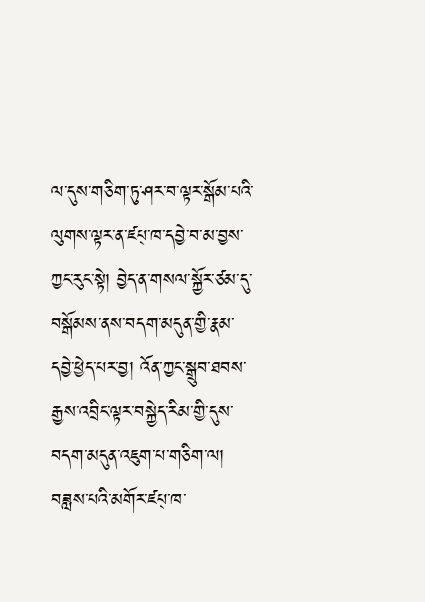ལ་དུས་གཅིག་ཏུ་ཤར་བ་ལྟར་སྒོམ་པའི་ལུགས་ལྟར་ན་ཛཔ྄་ཁ་དབྱེ་བ་མ་བྱས་ཀྱང་རུང་སྟེ། བྱེད་ན་གསལ་སྐྱོར་ཙམ་དུ་བསྒོམས་ནས་བདག་མདུན་གྱི་རྣམ་དབྱེ་ཕྱེད་པར་བྱ། འོན་ཀྱང་སྒྲུབ་ཐབས་རྒྱས་འབྲིང་ལྟར་བསྐྱེད་རིམ་གྱི་དུས་བདག་མདུན་འཇུག་པ་གཅིག་ལ། བཟླས་པའི་མགོར་ཛཔ྄་ཁ་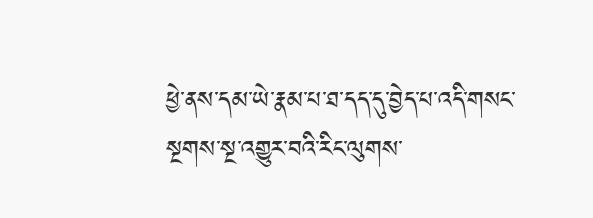ཕྱེ་ནས་དམ་ཡེ་རྣམ་པ་ཐ་དད་དུ་བྱེད་པ་འདི་གསང་སྔགས་སྔ་འགྱུར་བའི་རིང་ལུགས་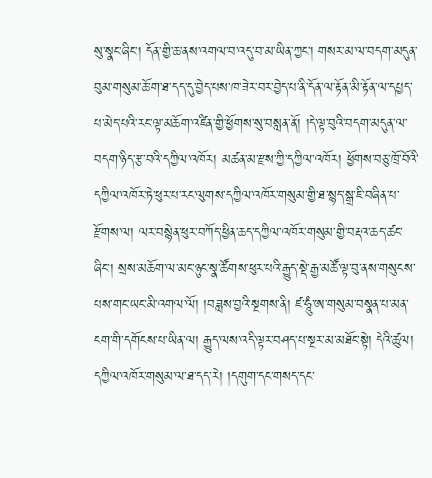སུ་སྣང་ཞིང་། དོན་གྱི་ཆ་ནས་འགལ་བ་འདུ་བ་མ་ཡིན་ཀྱང་། གསར་མ་ལ་བདག་མདུན་བུམ་གསུམ་ཆོ་ག་ཐ་དད་དུ་བྱེད་པས་ཁ་ཟེར་བར་བྱེད་པ་ནི་དོན་ལ་རྟོན་མི་རྟོན་ལ་དཔྱད་པ་མེད་པའི་རང་ལྟ་མཆོག་འཛིན་གྱི་ཕྱོགས་སུ་བསླན་ནོ། །དེ་ལྟ་བུའི་བདག་མདུན་ལ་བདག་ཉིད་རྩ་བའི་དཀྱིལ་འཁོར། མཚན་མ་རྫས་ཀྱི་དཀྱིལ་འཁོར། ཕྱོགས་བཅུ་ཁྲོ་བོའི་དཀྱིལ་འཁོར་ཏེ་ཕུར་པ་རང་ལུགས་དཀྱིལ་འཁོར་གསུམ་གྱི་ཐ་སྙད་སྒྲ་ཇི་བཞིན་པ་རྫོགས་ལ། ལར་བསྙེན་ཕུར་བཀོད་ཕྱིན་ཆད་དཀྱིལ་འཁོར་གསུམ་གྱི་བརྡའ་ཆད་ཚང་ཞིང་། སྲས་མཆོག་ལ་མང་ཉུང་སྣ་ཚོགས་ཕུར་པའི་རྒྱུད་སྡེ་རྒྱ་མཚོ་ལྟ་བུ་ནས་གསུངས་པས་གང་ཡང་མི་འགལ་ལོ། །བཟླས་བྱའི་སྔགས་ནི། ཛ་ཧཱུཾ་ཨ་གསུམ་བསྣན་པ་མན་ངག་གི་དགོངས་པ་ཡིན་ལ། རྒྱུད་ལས་འདི་ལྟར་བཤད་པ་སྔར་མ་མཐོང་སྟེ། དེའི་ཚུལ། དཀྱིལ་འཁོར་གསུམ་ལ་ཐ་དད་རེ། །དགུག་དང་གསད་དང་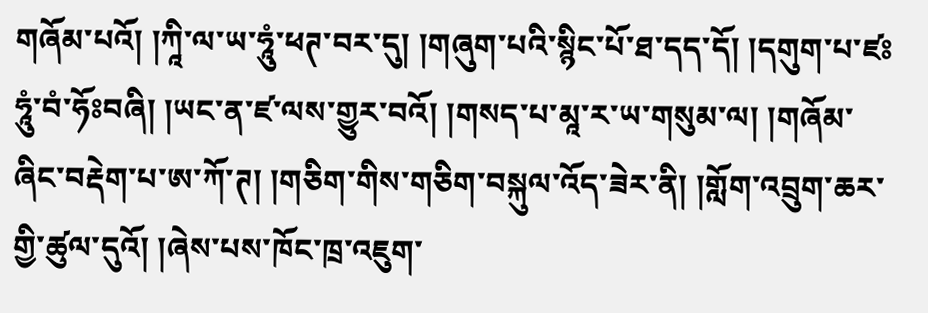གཞོམ་པའོ། །ཀཱི་ལ་ཡ་ཧཱུཾ་ཕཊ་བར་དུ། །གཞུག་པའི་སྙིང་པོ་ཐ་དད་དོ། །དགུག་པ་ཛཿཧཱུཾ་བཾ་ཧོཿབཞི། །ཡང་ན་ཛ་ལས་གྱུར་བའོ། །གསད་པ་མཱ་ར་ཡ་གསུམ་ལ། །གཞོམ་ཞིང་བརྡེག་པ་ཨ་ཀོ་ཊ། །གཅིག་གིས་གཅིག་བསྐུལ་འོད་ཟེར་ནི། །གློག་འབྲུག་ཆར་གྱི་ཚུལ་དུའོ། །ཞེས་པས་ཁོང་ཁྲ་འཇུག་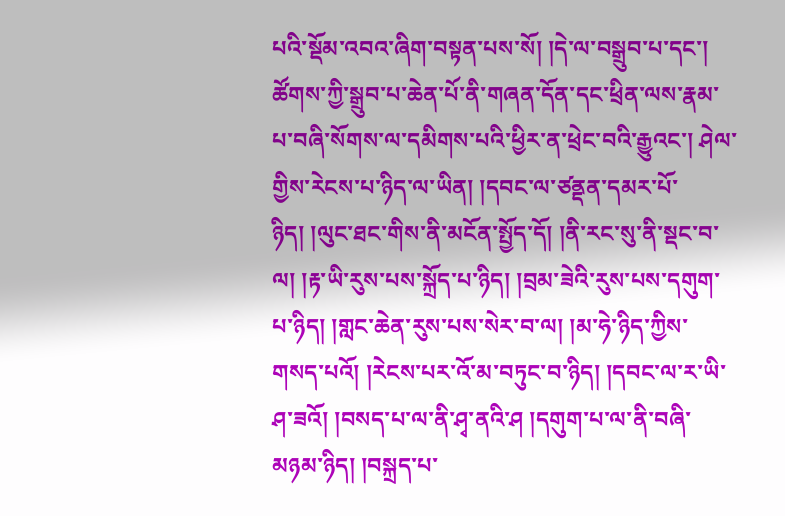པའི་སྡོམ་འབའ་ཞིག་བསྟན་པས་སོ། །དེ་ལ་བསྒྲུབ་པ་དང་། ཚོགས་ཀྱི་སྒྲུབ་པ་ཆེན་པོ་ནི་གཞན་དོན་དང་ཕྲིན་ལས་རྣམ་པ་བཞི་སོགས་ལ་དམིགས་པའི་ཕྱིར་ན་ཕྲེང་བའི་རྒྱུའང་། ཤེལ་གྱིས་རེངས་པ་ཉིད་ལ་ཡིན། །དབང་ལ་ཙནྡན་དམར་པོ་ཉིད། །ལུང་ཐང་གིས་ནི་མངོན་སྤྱོད་དོ། །ནི་རང་སུ་ནི་སྡང་བ་ལ། །རྟ་ཡི་རུས་པས་སྐྲོད་པ་ཉིད། །བྲམ་ཟེའི་རུས་པས་དགུག་པ་ཉིད། །གླང་ཆེན་རུས་པས་སེར་བ་ལ། །མ་ཧེ་ཉིད་ཀྱིས་གསད་པའོ། །རེངས་པར་འོ་མ་བཏུང་བ་ཉིད། །དབང་ལ་ར་ཡི་ཤ་ཟའོ། །བསད་པ་ལ་ནི་ཤྭ་ནའི་ཤ །དགུག་པ་ལ་ནི་བཞི་མཉམ་ཉིད། །བསྐྲད་པ་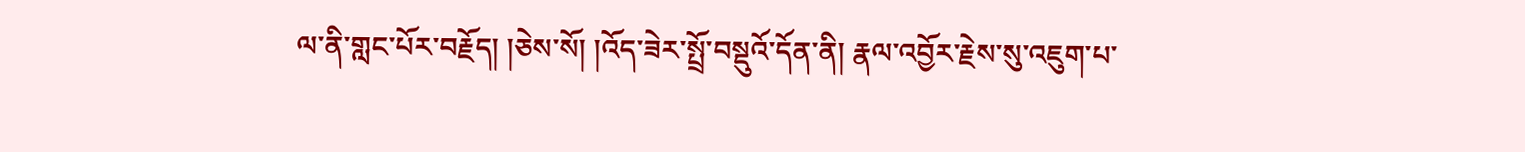ལ་ནི་གླང་པོར་བརྗོད། །ཅེས་སོ། །འོད་ཟེར་སྤྲོ་བསྡུའོ་དོན་ནི། རྣལ་འབྱོར་རྗེས་སུ་འཇུག་པ་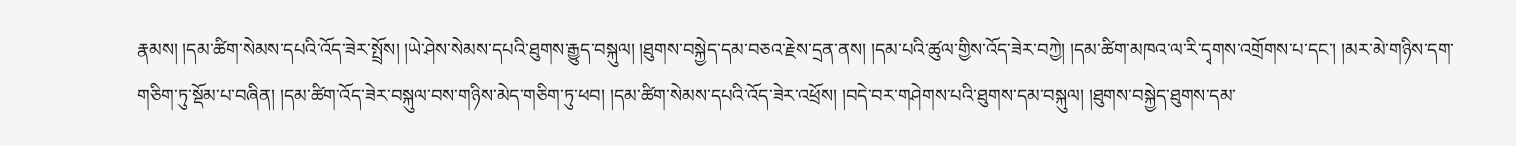རྣམས། །དམ་ཚིག་སེམས་དཔའི་འོད་ཟེར་སྤྲོས། །ཡེ་ཤེས་སེམས་དཔའི་ཐུགས་རྒྱུད་བསྐུལ། །ཐུགས་བསྐྱེད་དམ་བཅའ་རྗེས་དྲན་ནས། །དམ་པའི་ཚུལ་གྱིས་འོད་ཟེར་བཀྱེ། །དམ་ཚིག་མཁའ་ལ་རི་དྭགས་འགྲོགས་པ་དང་། །མར་མེ་གཉིས་དག་གཅིག་ཏུ་སྡོམ་པ་བཞིན། །དམ་ཚིག་འོད་ཟེར་བསྐུལ་བས་གཉིས་མེད་གཅིག་ཏུ་ཕབ། །དམ་ཚིག་སེམས་དཔའི་འོད་ཟེར་འཕྲོས། །བདེ་བར་གཤེགས་པའི་ཐུགས་དམ་བསྐུལ། །ཐུགས་བསྐྱེད་ཐུགས་དམ་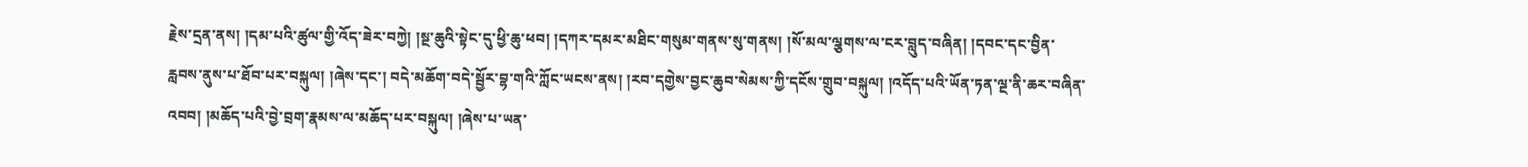རྗེས་དྲན་ནས། །དམ་པའི་ཚུལ་གྱི་འོད་ཟེར་བཀྱེ། །སྔ་ཆུའི་སྟེང་དུ་ཕྱི་ཆུ་ཕབ། །དཀར་དམར་མཐིང་གསུམ་གནས་སུ་གནས། །སོ་མལ་ལྕགས་ལ་ངར་བླུད་བཞིན། །དབང་དང་བྱིན་རླབས་ནུས་པ་ཐོབ་པར་བསྐུལ། །ཞེས་དང་། བདེ་མཆོག་བདེ་སྦྱོར་བྷ་གའི་ཀློང་ཡངས་ནས། །རབ་དགྱེས་བྱང་ཆུབ་སེམས་ཀྱི་དངོས་གྲུབ་བསྐུལ། །འདོད་པའི་ཡོན་ཏན་ལྔ་ནི་ཆར་བཞིན་འབབ། །མཆོད་པའི་བྱེ་བྲག་རྣམས་ལ་མཆོད་པར་བསྐུལ། །ཞེས་པ་ཡན་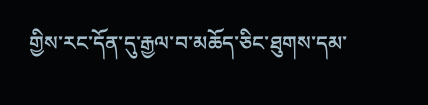གྱིས་རང་དོན་དུ་རྒྱལ་བ་མཆོད་ཅིང་ཐུགས་དམ་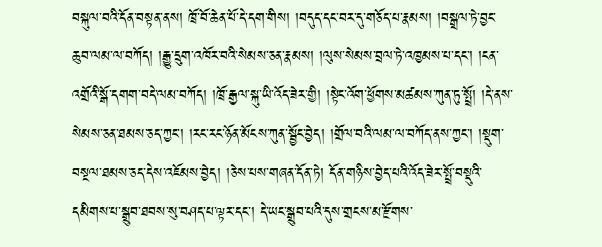བསྐུལ་བའི་དོན་བསྟན་ནས། ཁྲོ་བོ་ཆེན་པོ་དེ་དག་གིས། །བདུད་དང་བར་དུ་གཅོད་པ་རྣམས། །བསྒྲལ་ཏེ་བྱང་ཆུབ་ལམ་ལ་བཀོད། །རྒྱུ་དྲུག་འཁོར་བའི་སེམས་ཅན་རྣམས། །ལུས་སེམས་བྲལ་ཏེ་འཁྱམས་པ་དང་། །ངན་འགྲོའི་སྒོ་དགག་བདེ་ལམ་བཀོད། །ཁྲོ་རྒྱལ་སྐུ་ཡི་འོད་ཟེར་གྱི། །སྟེང་འོག་ཕྱོགས་མཚམས་ཀུན་ཏུ་སྤྲོ། །དེ་ནས་སེམས་ཅན་ཐམས་ཅད་ཀྱང་། །རང་རང་ཉོན་མོངས་ཀུན་སྦྱོང་བྱེད། །གྲོལ་བའི་ལམ་ལ་བཀོད་ནས་ཀྱང་། །སྡུག་བསྔལ་ཐམས་ཅད་དེས་འཇོམས་བྱེད། །ཅེས་པས་གཞན་དོན་ཏེ། དོན་གཉིས་བྱེད་པའི་འོད་ཟེར་སྤྲོ་བསྡུའི་དམིགས་པ་སྒྲུབ་ཐབས་སུ་བཤད་པ་ལྟར་དང་། དེ་ཡང་སྒྲུབ་པའི་དུས་གྲངས་མ་རྫོགས་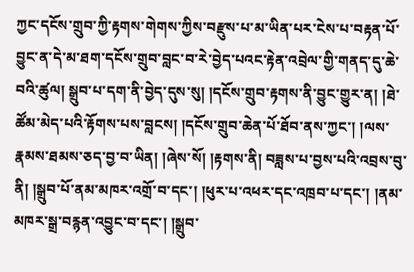ཀྱང་དངོས་གྲུབ་ཀྱི་རྟགས་གེགས་ཀྱིས་བརྫུས་པ་མ་ཡིན་པར་ངེས་པ་བརྟན་པོ་བྱུང་ན་དེ་མ་ཐག་དངོས་གྲུབ་བླང་བ་རེ་བྱེད་པའང་རྟེན་འབྲེལ་གྱི་གནད་དུ་ཆེ་བའི་ཚུལ། སྒྲུབ་པ་དག་ནི་བྱེད་དུས་སུ། །དངོས་གྲུབ་རྟགས་ནི་བྱུང་གྱུར་ན། །ཐེ་ཚོམ་མེད་པའི་རྟོགས་པས་བླངས། །དངོས་གྲུབ་ཆེན་པོ་ཐོབ་ནས་ཀྱང་། །ལས་རྣམས་ཐམས་ཅད་བྱ་བ་ཡིན། །ཞེས་སོ། །རྟགས་ནི། བཟླས་པ་བྱས་པའི་འབྲས་བུ་ནི། །སྒྲུབ་པོ་ནམ་མཁར་འགྲོ་བ་དང་། །ཕུར་པ་འཕར་དང་འཁྲབ་པ་དང་། །ནམ་མཁར་སྒྲ་བརྙན་འབྱུང་བ་དང་། །སྒྲུབ་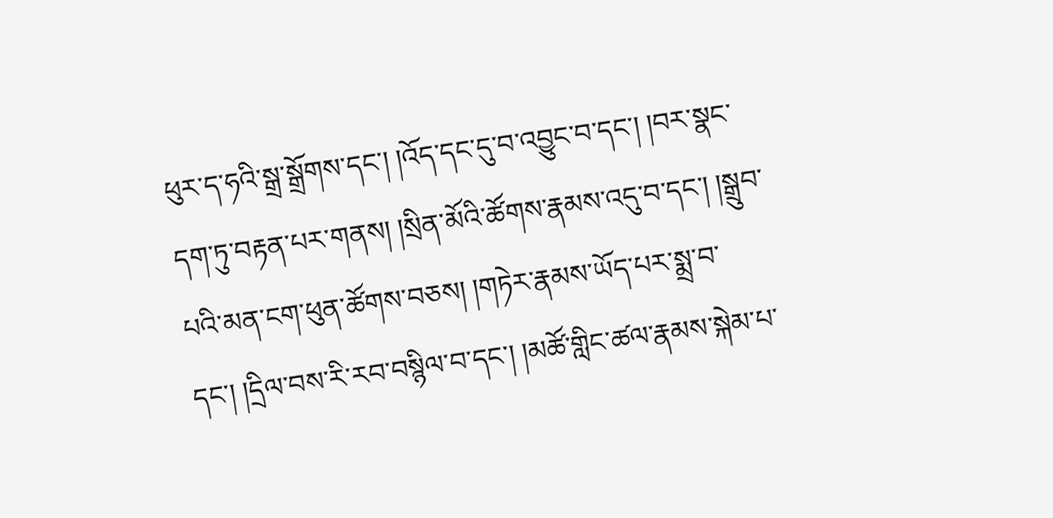ཕུར་ད་ཧའི་སྒྲ་སྒྲོགས་དང་། །འོད་དང་དུ་བ་འབྱུང་བ་དང་། །བར་སྣང་དག་ཏུ་བརྟན་པར་གནས། །སྲིན་མོའི་ཚོགས་རྣམས་འདུ་བ་དང་། །སྒྲུབ་པའི་མན་ངག་ཕུན་ཚོགས་བཅས། །གཏེར་རྣམས་ཡོད་པར་སྨྲ་བ་དང་། །དྲིལ་བས་རི་རབ་བསྙིལ་བ་དང་། །མཚོ་གླིང་ཚལ་རྣམས་སྐེམ་པ་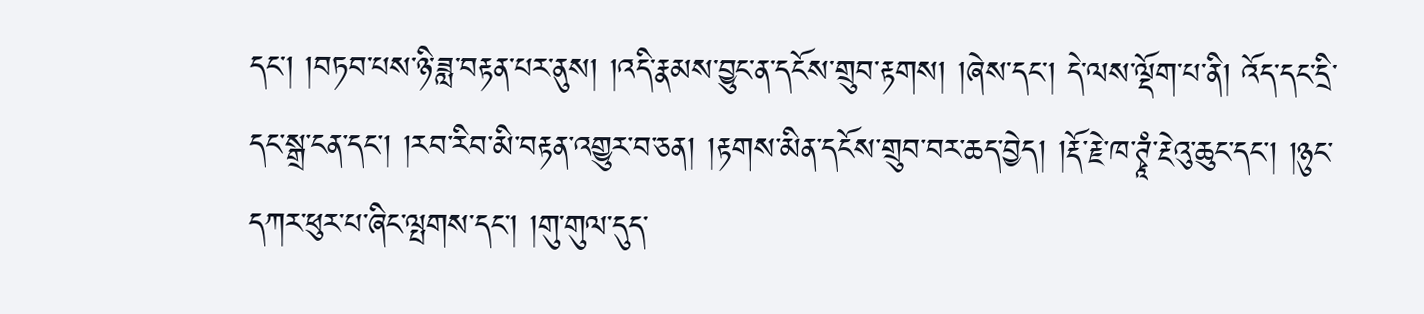དང་། །བཏབ་པས་ཉི་ཟླ་བརྟན་པར་ནུས། །འདི་རྣམས་བྱུང་ན་དངོས་གྲུབ་རྟགས། །ཞེས་དང་། དེ་ལས་ལྡོག་པ་ནི། འོད་དང་དྲི་དང་སྒྲ་ངན་དང་། །རབ་རིབ་མི་བརྟན་འགྱུར་བ་ཅན། །རྟགས་མིན་དངོས་གྲུབ་བར་ཆད་བྱེད། །རྡོ་རྗེ་ཁ་ཊྭཱཾ་རྔེའུ་ཆུང་དང་། །ཉུང་དཀར་ཕུར་པ་ཞིང་ལྤགས་དང་། །གུ་གུལ་དུད་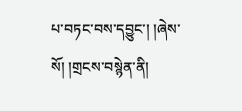པ་བཏང་བས་དབྱུང་། །ཞེས་སོ། །གྲངས་བསྙེན་ནི།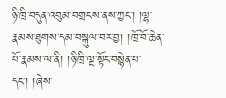ཉི་ཁྲི་བདུན་འབུམ་བགྲངས་ནས་ཀྱང་། །ལྷ་རྣམས་ཐུགས་དམ་བསྐུལ་བར་བྱ། །ཁྲོ་བོ་ཆེན་པོ་རྣམས་ལ་ནི། །ཉི་ཁྲི་ལྔ་སྟོང་བསྙེན་པ་དང་། །ཞེས་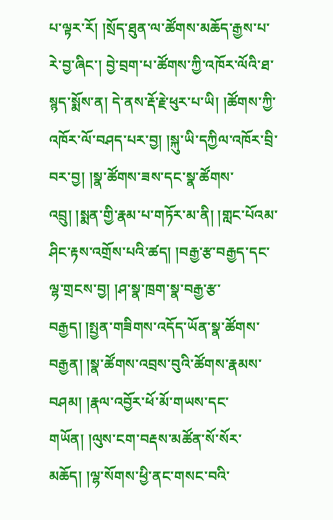པ་ལྟར་རོ། །སྲོད་ཐུན་ལ་ཚོགས་མཆོད་རྒྱས་པ་རེ་བྱ་ཞིང་། བྱེ་བྲག་པ་ཚོགས་ཀྱི་འཁོར་ལོའི་ཐ་སྙད་སྨོས་ན། དེ་ནས་རྡོ་རྗེ་ཕུར་པ་ཡི། །ཚོགས་ཀྱི་འཁོར་ལོ་བཤད་པར་བྱ། །སྐུ་ཡི་དཀྱིལ་འཁོར་བྲི་བར་བྱ། །སྣ་ཚོགས་ཟས་དང་སྣ་ཚོགས་འབྲུ། །སྨན་གྱི་རྣམ་པ་གཏོར་མ་ནི། །གླང་པོའམ་ཤིང་རྟས་འགྲོས་པའི་ཚད། །བརྒྱ་རྩ་བརྒྱད་དང་ལྷ་གྲངས་བྱ། །ཤ་སྣ་ཁྲག་སྣ་བརྒྱ་རྩ་བརྒྱད། །སྤྱན་གཟིགས་འདོད་ཡོན་སྣ་ཚོགས་བརྒྱན། །སྣ་ཚོགས་འབྲས་བུའི་ཚོགས་རྣམས་བཤམ། །རྣལ་འབྱོར་ཕོ་མོ་གཡས་དང་གཡོན། །ལུས་ངག་བརྡས་མཚོན་སོ་སོར་མཆོད། །ལྷ་སོགས་ཕྱི་ནང་གསང་བའི་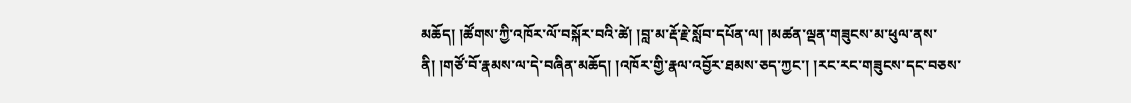མཆོད། །ཚོགས་ཀྱི་འཁོར་ལོ་བསྐོར་བའི་ཚེ། །བླ་མ་རྡོ་རྗེ་སློབ་དཔོན་ལ། །མཚན་ལྡན་གཟུངས་མ་ཕུལ་ནས་ནི། །གཙོ་བོ་རྣམས་ལ་དེ་བཞིན་མཆོད། །འཁོར་གྱི་རྣལ་འབྱོར་ཐམས་ཅད་ཀྱང་། །རང་རང་གཟུངས་དང་བཅས་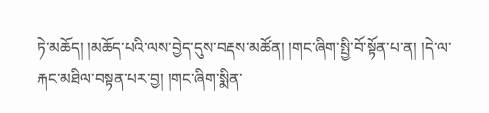ཏེ་མཆོད། །མཆོད་པའི་ལས་བྱེད་དུས་བརྡས་མཚོན། །གང་ཞིག་སྤྱི་བོ་སྟོན་པ་ན། །དེ་ལ་རྐང་མཐིལ་བསྟན་པར་བྱ། །གང་ཞིག་སྨིན་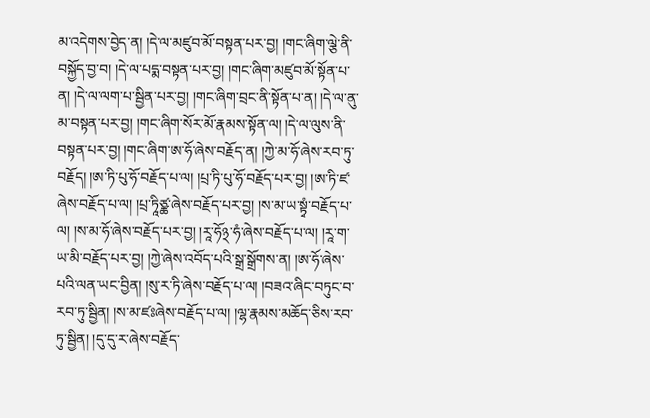མ་འདེགས་བྱེད་ན། །དེ་ལ་མཛུབ་མོ་བསྟན་པར་བྱ། །གང་ཞིག་ལྕེ་ནི་བསྐྱོད་བྱ་བ། །དེ་ལ་པདྨ་བསྟན་པར་བྱ། །གང་ཞིག་མཛུབ་མོ་སྟོན་པ་ན། །དེ་ལ་ལག་པ་སྦྱིན་པར་བྱ། །གང་ཞིག་བྲང་ནི་སྟོན་པ་ན། །དེ་ལ་ནུ་མ་བསྟན་པར་བྱ། །གང་ཞིག་སོར་མོ་རྣམས་སྟོན་ལ། །དེ་ལ་ལུས་ནི་བསྟན་པར་བྱ། །གང་ཞིག་ཨ་ཧོ་ཞེས་བརྗོད་ན། །ཀྱེ་མ་ཧོ་ཞེས་རབ་ཏུ་བརྗོད། །ཨ་ཏི་པུ་ཧོ་བརྗོད་པ་ལ། །པྲ་ཏི་པུ་ཧོ་བརྗོད་པར་བྱ། །ཨ་ཏི་ཛ་ཞེས་བརྗོད་པ་ལ། །པྲ་ཏཱིཙྪ་ཞེས་བརྗོད་པར་བྱ། །ས་མ་ཡ་སྟྭཾ་བརྗོད་པ་ལ། །ས་མ་ཧོ་ཞེས་བརྗོད་པར་བྱ། །རཱ་ཧོ྅་ཧཾ་ཞེས་བརྗོད་པ་ལ། །རཱ་ག་ཡ་མི་བརྗོད་པར་བྱ། །ཀྱེ་ཞེས་འབོད་པའི་སྒྲ་སྒྲོགས་ན། །ཨ་ཧོ་ཞེས་པའི་ལན་ཡང་བྱིན། །སུ་ར་ཏི་ཞེས་བརྗོད་པ་ལ། །བཟའ་ཞིང་བཏུང་བ་རབ་ཏུ་སྦྱིན། །ས་མ་ཛཿཞེས་བརྗོད་པ་ལ། །ལྷ་རྣམས་མཆོད་ཅིས་རབ་ཏུ་སྦྱིན། །དུ་དུ་ར་ཞེས་བརྗོད་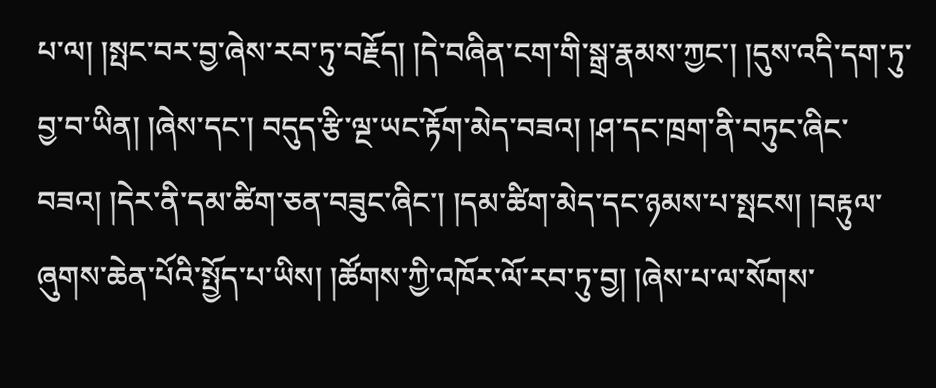པ་ལ། །སྤང་བར་བྱ་ཞེས་རབ་ཏུ་བརྗོད། །དེ་བཞིན་ངག་གི་སྒྲ་རྣམས་ཀྱང་། །དུས་འདི་དག་ཏུ་བྱ་བ་ཡིན། །ཞེས་དང་། བདུད་རྩི་ལྔ་ཡང་རྟོག་མེད་བཟའ། །ཤ་དང་ཁྲག་ནི་བཏུང་ཞིང་བཟའ། །དེར་ནི་དམ་ཚིག་ཅན་བཟུང་ཞིང་། །དམ་ཚིག་མེད་དང་ཉམས་པ་སྤངས། །བརྟུལ་ཞུགས་ཆེན་པོའི་སྤྱོད་པ་ཡིས། །ཚོགས་ཀྱི་འཁོར་ལོ་རབ་ཏུ་བྱ། །ཞེས་པ་ལ་སོགས་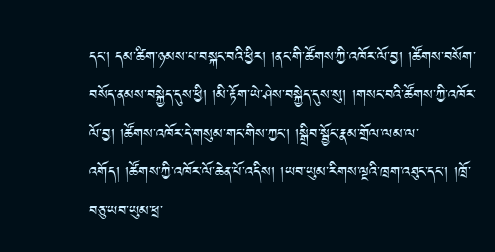དང་། དམ་ཚིག་ཉམས་པ་བསྐང་བའི་ཕྱིར། །ནང་གི་ཚོགས་ཀྱི་འཁོར་ལོ་བྱ། །ཚོགས་བསོག་བསོད་ནམས་བསྐྱེད་དུས་ཕྱི། །མི་རྟོག་ཡེ་ཤེས་བསྐྱེད་དུས་སུ། །གསང་བའི་ཚོགས་ཀྱི་འཁོར་ལོ་བྱ། །ཚོགས་འཁོར་དེ་གསུམ་གང་གིས་ཀྱང་། །སྒྲིབ་སྦྱོང་རྣམ་གྲོལ་ལམ་ལ་འགོད། །ཚོགས་ཀྱི་འཁོར་ལོ་ཆེན་པོ་འདིས། །ཡབ་ཡུམ་རིགས་ལྔའི་ཁྲག་འཐུང་དང་། །ཁྲོ་བཅུ་ཡབ་ཡུམ་ཕྲ་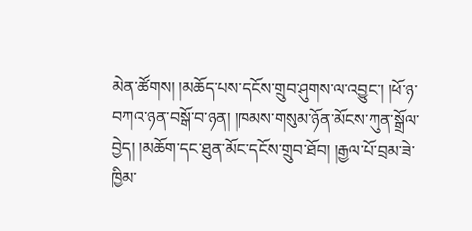མེན་ཚོགས། །མཆོད་པས་དངོས་གྲུབ་ཤུགས་ལ་འབྱུང་། །ཕོ་ཉ་བཀའ་ཉན་བསྒོ་བ་ཉན། །ཁམས་གསུམ་ཉོན་མོངས་ཀུན་སྒྲོལ་བྱེད། །མཆོག་དང་ཐུན་མོང་དངོས་གྲུབ་ཐོབ། །རྒྱལ་པོ་བྲམ་ཟེ་ཁྱིམ་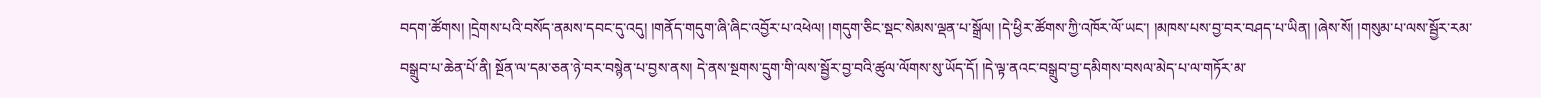བདག་ཚོགས། །དྲེགས་པའི་བསོད་ནམས་དབང་དུ་འདུ། །གནོད་གདུག་ཞི་ཞིང་འབྱོར་པ་འཕེལ། །གདུག་ཅིང་སྡང་སེམས་ལྡན་པ་སྒྲོལ། །དེ་ཕྱིར་ཚོགས་ཀྱི་འཁོར་ལོ་ཡང་། །མཁས་པས་བྱ་བར་བཤད་པ་ཡིན། །ཞེས་སོ། །གསུམ་པ་ལས་སྦྱོར་རམ་བསྒྲུབ་པ་ཆེན་པོ་ནི། སྔོན་ལ་དམ་ཅན་ཉེ་བར་བསྙེན་པ་བྱས་ནས། དེ་ནས་སྔགས་དྲུག་གི་ལས་སྦྱོར་བྱ་བའི་ཚུལ་ལོགས་སུ་ཡོད་དོ། །དེ་ལྟ་ནའང་བསྒྲུབ་བྱ་དམིགས་བསལ་མེད་པ་ལ་གཏོར་མ་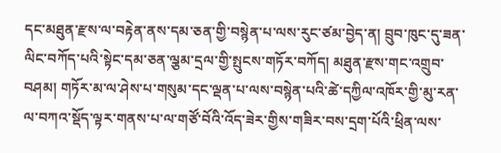དང་མཐུན་རྫས་ལ་བརྟེན་ནས་དམ་ཅན་གྱི་བསྙེན་པ་ལས་རུང་ཙམ་བྱེད་ན། བྲུབ་ཁུང་དུ་ཟན་ལིང་བཀོད་པའི་སྟེང་དམ་ཅན་ལྕམ་དྲལ་གྱི་སྤུངས་གཏོར་བཀོད། མཐུན་རྫས་གང་འགྲུབ་བཤམ། གཏོར་མ་ལ་ཤེས་པ་གསུམ་དང་ལྡན་པ་ལས་བསྙེན་པའི་ཚེ་དཀྱིལ་འཁོར་གྱི་མུ་རན་ལ་བཀའ་སྡོད་ལྟར་གནས་པ་ལ་གཙོ་བོའི་འོད་ཟེར་གྱིས་གཟིར་བས་དྲག་པོའི་ཕྲིན་ལས་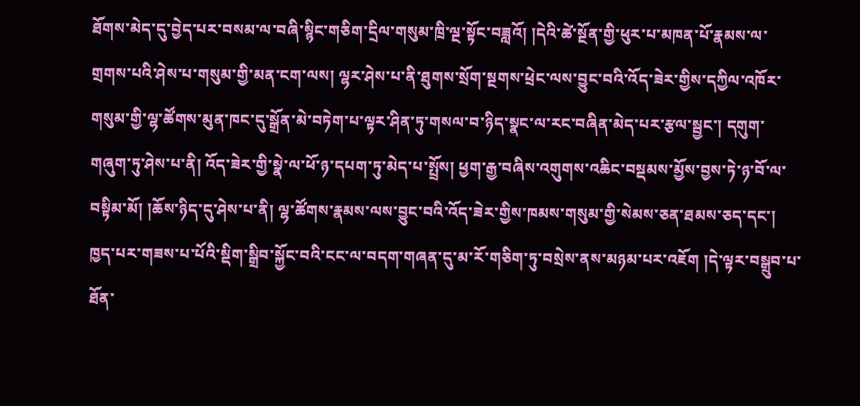ཐོགས་མེད་དུ་བྱེད་པར་བསམ་ལ་བཞི་སྙིང་གཅིག་དྲིལ་གསུམ་ཁྲི་ལྔ་སྟོང་བཟླའོ། །དེའི་ཚེ་སྔོན་གྱི་ཕུར་པ་མཁན་པོ་རྣམས་ལ་གྲགས་པའི་ཤེས་པ་གསུམ་གྱི་མན་ངག་ལས། ལྷར་ཤེས་པ་ནི་ཐུགས་སྲོག་སྔགས་ཕྲེང་ལས་བྱུང་བའི་འོད་ཟེར་གྱིས་དཀྱིལ་འཁོར་གསུམ་གྱི་ལྷ་ཚོགས་མུན་ཁང་དུ་སྒྲོན་མེ་བཏེག་པ་ལྟར་ཤིན་ཏུ་གསལ་བ་ཉིད་སྣང་ལ་རང་བཞིན་མེད་པར་རྩལ་སྦྱང་། དགུག་གཞུག་ཏུ་ཤེས་པ་ནི། འོད་ཟེར་གྱི་སྣེ་ལ་ཕོ་ཉ་དཔག་ཏུ་མེད་པ་སྤྲོས། ཕྱག་རྒྱ་བཞིས་འགུགས་འཆིང་བསྡམས་མྱོས་བྱས་ཏེ་ཉ་བོ་ལ་བསྟིམ་མོ། །ཆོས་ཉིད་དུ་ཤེས་པ་ནི། ལྷ་ཚོགས་རྣམས་ལས་བྱུང་བའི་འོད་ཟེར་གྱིས་ཁམས་གསུམ་གྱི་སེམས་ཅན་ཐམས་ཅད་དང་། ཁྱད་པར་གཟས་པ་པོའི་སྡིག་སྒྲིབ་སྐྱོང་བའི་ངང་ལ་བདག་གཞན་དུ་མ་རོ་གཅིག་ཏུ་བསྲེས་ནས་མཉམ་པར་འཇོག །དེ་ལྟར་བསྒྲུབ་པ་ཐོན་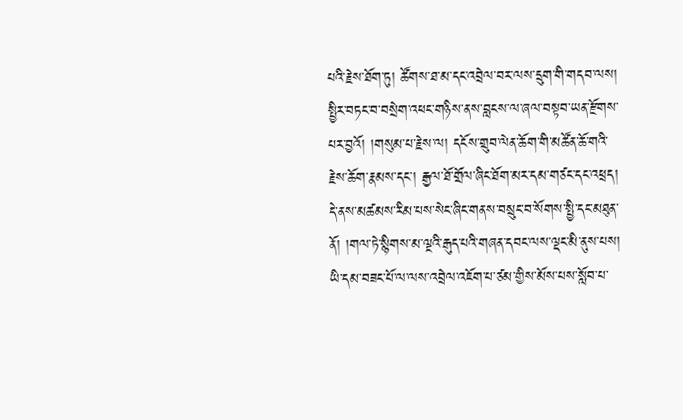པའི་རྗེས་ཐོག་ཏུ། ཚོགས་ཐ་མ་དང་འབྲེལ་བར་ལས་དྲུག་གི་གདབ་ལས། སྤྱིར་བཏང་བ་བསྲེག་འཕང་གཉིས་ནས་བླངས་ལ་ཞལ་བསྟབ་ཡན་རྫོགས་པར་བྱའོ། །གསུམ་པ་རྗེས་ལ། དངོས་གྲུབ་ལེན་ཆོག་གི་མཚོན་ཆོ་གའི་རྗེས་ཆོག་རྣམས་དང་། རྒྱལ་ཐོ་གྲོལ་ཞིང་ཐོག་མར་དམ་གཙང་དང་འཕྲད། དེ་ནས་མཚམས་རིམ་པས་སེང་ཞིང་གནས་བསྲུང་བ་སོགས་སྤྱི་དང་མཐུན་ནོ། །གལ་ཏེ་སྙིགས་མ་ལྔའི་རྒུད་པའི་གཞན་དབང་ལས་ལྡང་མི་ནུས་པས། ཡི་དམ་བཟང་པོ་ལ་ལས་འབྲེལ་འཇོག་པ་ཙམ་གྱིས་མོས་པས་སློབ་པ་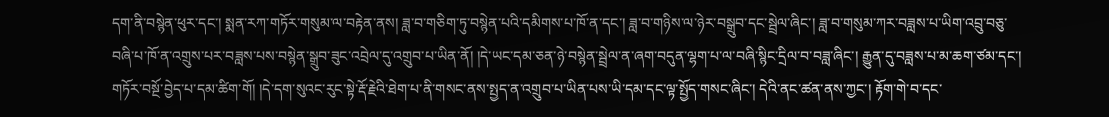དག་ནི་བསྙེན་ཕུར་དང་། སྨན་རཀ་གཏོར་གསུམ་ལ་བརྟེན་ནས། ཟླ་བ་གཅིག་ཏུ་བསྙེན་པའི་དམིགས་པ་ཁོ་ན་དང་། ཟླ་བ་གཉིས་ལ་ཉེར་བསྒྲུབ་དང་སྦྲེལ་ཞིང་། ཟླ་བ་གསུམ་ཀར་བཟླས་པ་ཡིག་འབྲུ་བཅུ་བཞི་པ་ཁོ་ན་འགྲུས་པར་བཟླས་པས་བསྙེན་སྒྲུབ་ཟུང་འབྲེལ་དུ་འགྲུབ་པ་ཡིན་ནོ། །དེ་ཡང་དམ་ཅན་ཉེ་བསྙེན་སྦྲེལ་ན་ཞག་བདུན་ལྷག་པ་ལ་བཞི་སྙིང་དྲིལ་བ་བཟླ་ཞིང་། རྒྱུན་དུ་བཟླས་པ་མ་ཆག་ཙམ་དང་། གཏོར་བསྔོ་བྱེད་པ་དམ་ཚིག་གོ། །དེ་དག་སུའང་རུང་སྟེ་རྡོ་རྗེའི་ཐེག་པ་ནི་གསང་ནས་སྤྱད་ན་འགྲུབ་པ་ཡིན་པས་ཡི་དམ་དང་ལྟ་སྤྱོད་གསང་ཞིང་། དེའི་ནང་ཚན་ནས་ཀྱང་། རྟོག་གེ་བ་དང་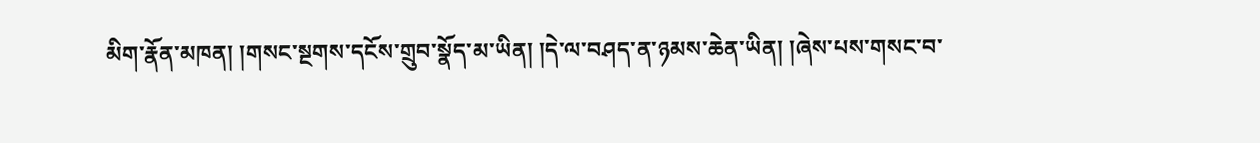མིག་རྣོན་མཁན། །གསང་སྔགས་དངོས་གྲུབ་སྣོད་མ་ཡིན། །དེ་ལ་བཤད་ན་ཉམས་ཆེན་ཡིན། །ཞེས་པས་གསང་བ་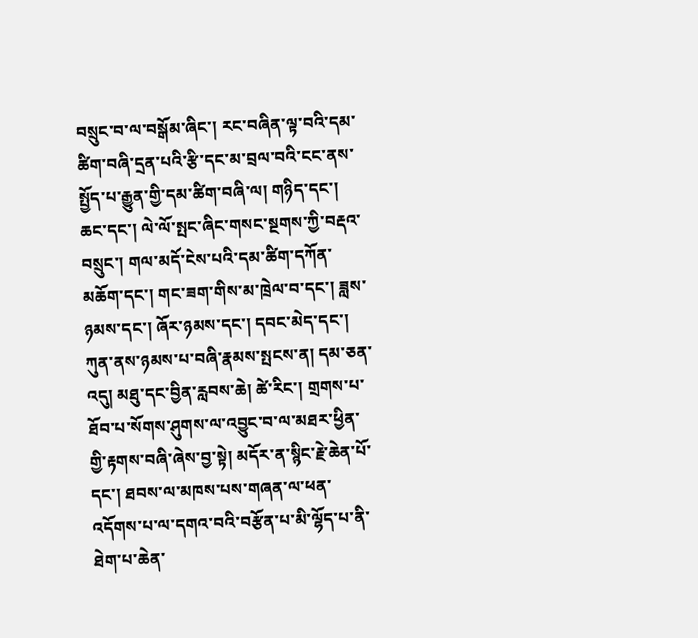བསྲུང་བ་ལ་བསྒོམ་ཞིང་། རང་བཞིན་ལྟ་བའི་དམ་ཚིག་བཞི་དྲན་པའི་རྩི་དང་མ་བྲལ་བའི་ངང་ནས་སྤྱོད་པ་རྒྱུན་གྱི་དམ་ཚིག་བཞི་ལ། གཉིད་དང་། ཆང་དང་། ལེ་ལོ་སྤང་ཞིང་གསང་སྔགས་ཀྱི་བརྡའ་བསྲུང་། གལ་མདོ་ངེས་པའི་དམ་ཚིག་དཀོན་མཆོག་དང་། གང་ཟག་གིས་མ་ཁྲེལ་བ་དང་། ཟླས་ཉམས་དང་། ཞོར་ཉམས་དང་། དབང་མེད་དང་། ཀུན་ནས་ཉམས་པ་བཞི་རྣམས་སྤངས་ན། དམ་ཅན་འདུ། མཐུ་དང་བྱིན་རླབས་ཆེ། ཚེ་རིང་། གྲགས་པ་ཐོབ་པ་སོགས་ཤུགས་ལ་འབྱུང་བ་ལ་མཐར་ཕྱིན་གྱི་རྟགས་བཞི་ཞེས་བྱ་སྟེ། མདོར་ན་སྙིང་རྗེ་ཆེན་པོ་དང་། ཐབས་ལ་མཁས་པས་གཞན་ལ་ཕན་འདོགས་པ་ལ་དགའ་བའི་བརྩོན་པ་མི་ལྷོད་པ་ནི་ཐེག་པ་ཆེན་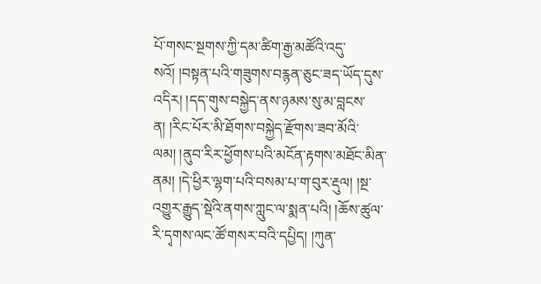པོ་གསང་སྔགས་ཀྱི་དམ་ཚིག་རྒྱ་མཚོའི་འདུ་སའོ། །བསྟན་པའི་གཟུགས་བརྙན་ཅུང་ཟད་ཡོད་དུས་འདིར། །དད་གུས་བསྐྱེད་ནས་ཉམས་སུ་མ་བླངས་ན། །རིང་པོར་མི་ཐོགས་བསྐྱེད་རྫོགས་ཟབ་མོའི་ལམ། །ནུབ་རིར་ཕྱོགས་པའི་མངོན་རྟགས་མཐོང་མིན་ནམ། །དེ་ཕྱིར་ལྷག་པའི་བསམ་པ་ག་བུར་རྡུལ། །སྔ་འགྱུར་རྒྱུད་སྡེའི་ནགས་ཀླུང་ལ་སྨན་པའི། །ཆོས་ཚུལ་རི་དྭགས་ལང་ཚོ་གསར་བའི་དཔྱིད། །ཀུན་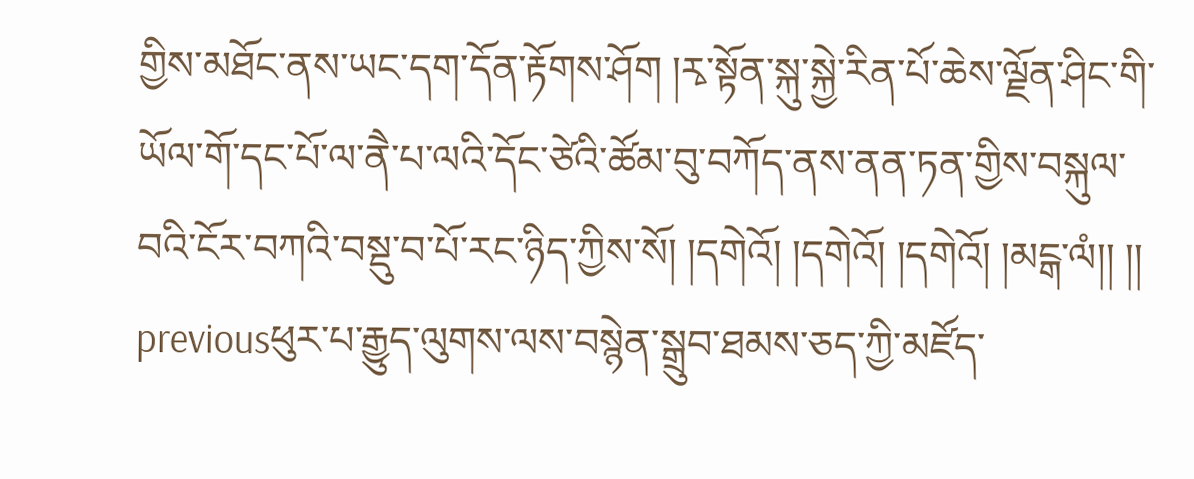གྱིས་མཐོང་ནས་ཡང་དག་དོན་རྟོགས་ཤོག །རྭ་སྟོན་སྐུ་སྐྱེ་རིན་པོ་ཆེས་ལྗོན་ཤིང་གི་ཡོལ་གོ་དང་པོ་ལ་ནཻ་པ་ལའི་དོང་ཙེའི་ཚོམ་བུ་བཀོད་ནས་ནན་ཏན་གྱིས་བསྐུལ་བའི་ངོར་བཀའི་བསྡུ་བ་པོ་རང་ཉིད་ཀྱིས་སོ། །དགེའོ། །དགེའོ། །དགེའོ། །མངྒ་ལཾ།། །།
previousཕུར་པ་རྒྱུད་ལུགས་ལས་བསྙེན་སྒྲུབ་ཐམས་ཅད་ཀྱི་མཛོད་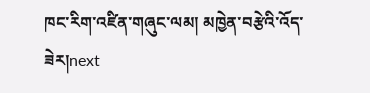ཁང་རིག་འཛིན་གཞུང་ལམ། མཁྱེན་བརྩེའི་འོད་ཟེར།next